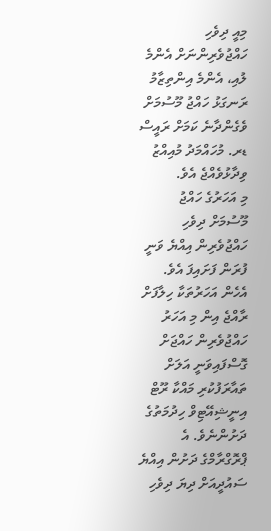މިއީ ދިވެހި ހައްޖުވެރިންނަށް އެންމެ ލުއި، އެންމެ އިންތިޒާމު ރަނގަޅު ހައްޖު މޫސުމަށް ވެގެންދާނެ ކަމަށް ރައީސް ޑރ. މުހައްމަދު މުއިއްޒު ވިދާޅުވެއްޖެ އެވެ.
މި އަހަރުގެ ހައްޖު މޫސުމަށް ދިވެހި ހައްޖުވެރިން އިއްޔެ ވަނީ ފުރަން ފަށައިފަ އެވެ. އެހެން އަހަރުތަކާ ހިލާފަށް ރާއްޖެ އިން މި އަހަރު ހައްޖުވެރިން ހައްޖަށް ގޮސްފައިވަނީ އަލަށް ތައާރަފުކުރި މައްކާ ރޫޓް އިނީޝިއޭޓިވް ހިދުމަތުގެ ދަށުންނެވެ. އެ ޕްރޮގްރާމްގެ ދަށުން އިއްޔެ ސައުދީއަށް ދިޔަ ދިވެހި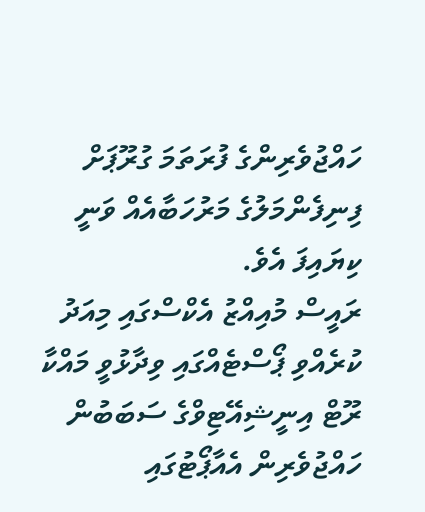ހައްޖުވެރިންގެ ފުރަތަމަ ގުރޫޕަށް ފިނިފެންމަލުގެ މަރުހަބާއެއް ވަނީ ކިޔައިފަ އެވެ.
ރައީސް މުއިއްޒު އެކްސްގައި މިއަދު ކުރެއްވި ޕޯސްޓެއްގައި ވިދާޅުވީ މައްކާ ރޫޓް އިނީޝިއޭޓިވްގެ ސަބަބުން ހައްޖުވެރިން އެއާޕޯޓުގައި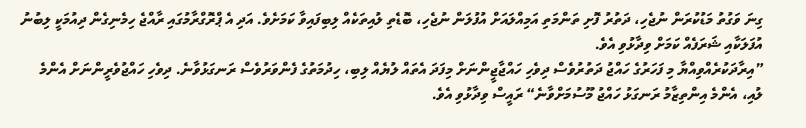ގިނަ ވަގުތު މަޑުކުރަން ނުޖެހި، ދަތުރު ފޮށި ތަންމަތި އަމިއްލައަށް އުފުލަން ނުޖެހި، ބޮޑެތި ލުއިތަކެއް ލިބިފައިވާ ކަމަށެވެ. އަދި އެ ޕްރޮގްރާމުގައި ރާއްޖެ ހިމެނިގެން ދިއުމަކީ ލިބުނު އުފަލަކާއި ޝަރަފެއް ކަމަށް ވިދާޅުވި އެވެ.
”އިރާދަކުރެއްވިއްޔާ މި ފަހަރުގެ ހައްޖު ދަތުރުވެސް ދިވެހި ހައްޖާޖީންނަށް މިފަދަ އެތައް ލުޔެއް ލިބި، ހިދުމަތުގެ ފެންވަރުވެސް ރަނގަޅުވާނެ. ދިވެހި ހައްޖުވެރީންނަށް އެންމެ ލުއި، އެންމެ އިންތިޒާމު ރަނގަޅު ހައްޖު މޫސުމަށްވާނެ“ ރައީސް ވިދާޅުވި އެވެ.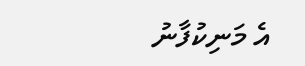އެ މަނިކުފާނު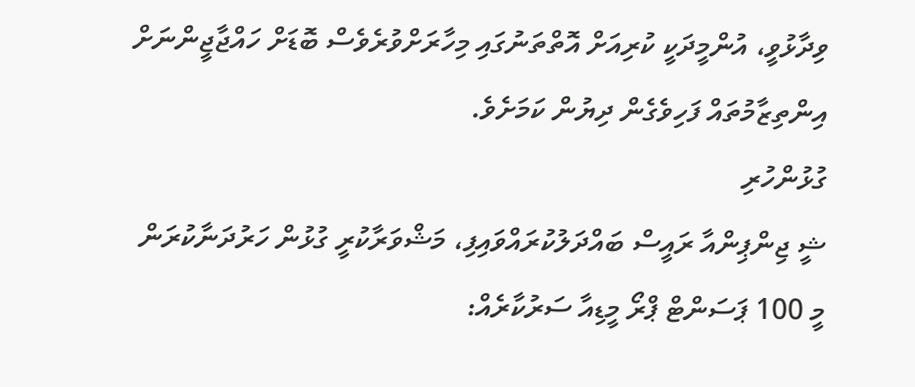ވިދާޅުވީ، އުންމީދަކީ ކުރިއަށް އޮތްތަނުގައި މިހާރަށްވުރެވެސް ބޮޑަށް ހައްޖާޖީންނަށް އިންތިޒާމުތައް ފަހިވެގެން ދިޔުން ކަމަށެވެ.
ގުޅުންހުރި
ޝީ ޖިންޕިންއާ ރައީސް ބައްދަލުކުރައްވައިފި، މަޝްވަރާކުރީ ގުޅުން ހަރުދަނާކުރަން
މީ 100 ޕަސަންޓް ޕްރޯ މީޑިއާ ސަރުކާރެއް: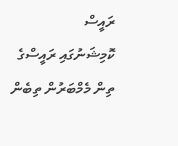ރައީސް
ކޮމިޝަނުގައި ރައީސްގެ ތިން މެމްބަރުން ތިބެން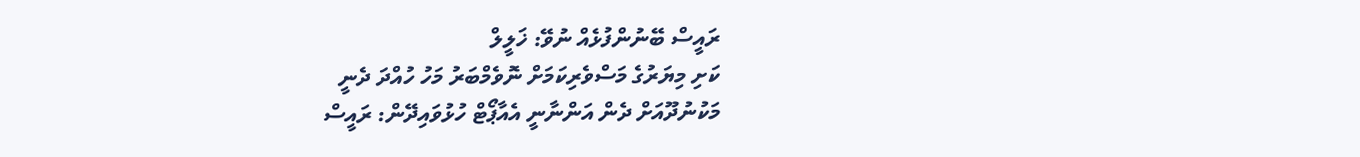ރައީސް ބޭނުންފުޅެއް ނުވޭ: ޚަލީލް
ކަށި މިޔަރުގެ މަސްވެރިކަމަށް ނޮވެމްބަރު މަހު ހުއްދަ ދެނީ
މަކުނުދޫއަށް ދެން އަންނާނީ އެއާޕޯޓް ހުޅުވައިދޭން: ރައީސް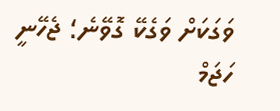ވަގަކަށް ވަގެކޭ ގޮވޭނެ؛ ޖެހޭނީ ހަޖަމް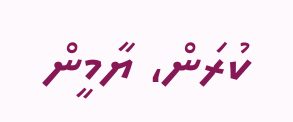ކުރަން، ޔާމީން